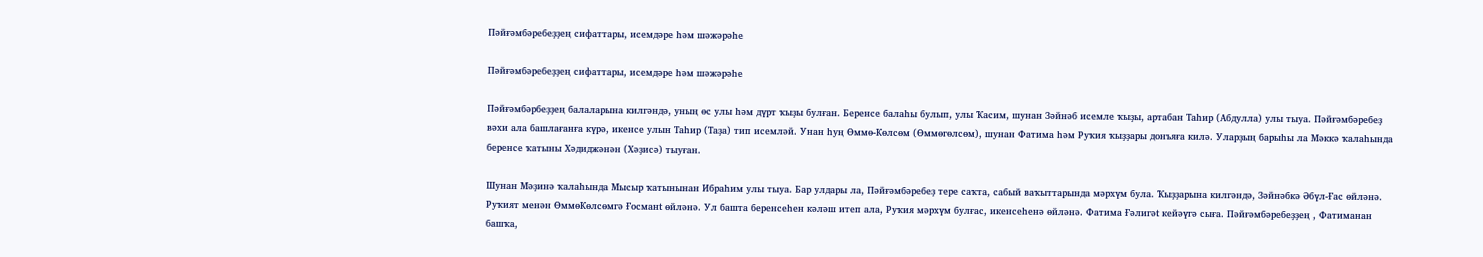Пәйғәмбәребеҙҙең сифаттары, исемдәре һәм шәжәрәһе

Пәйғәмбәребеҙҙең сифаттары, исемдәре һәм шәжәрәһе

Пәйғәмбәрбеҙҙең балаларына килгәндә, уның өс улы һәм дүрт ҡыҙы булған. Беренсе балаһы булып, улы Ҡасим, шунан Зәйнәб исемле ҡыҙы, артабан Таһир (Абдулла) улы тыуа. Пәйғәмбәребеҙ вәхи ала башлағанға күрә, икенсе улын Таһир (Таҙа) тип исемләй. Унан һуң Өммө-Көлсөм (Өммөгөлсөм), шунан Фатима һәм Руҡия ҡыҙҙары донъяға килә. Уларҙың барыһы ла Мәккә ҡалаһында беренсе ҡатыны Хәдиджәнән (Хәҙисә) тыуған.

Шунан Мәҙинә ҡалаһында Мысыр ҡатынынан Ибраһим улы тыуа. Бар улдары ла, Пәйғәмбәребеҙ тере саҡта, сабый ваҡыттарында мәрхүм була. Ҡыҙҙарына килгәндә, Зәйнәбкә Әбүл-Ғас өйләнә. Руҡият менән ӨммөКөлсөмгә Ғосманt өйләнә. Ул башта беренсеһен кәләш итеп ала, Руҡия мәрхүм булғас, икенсеһенә өйләнә. Фатима Ғәлигәt кейәүгә сыға. Пәйғәмбәребеҙҙең , Фатиманан башҡа,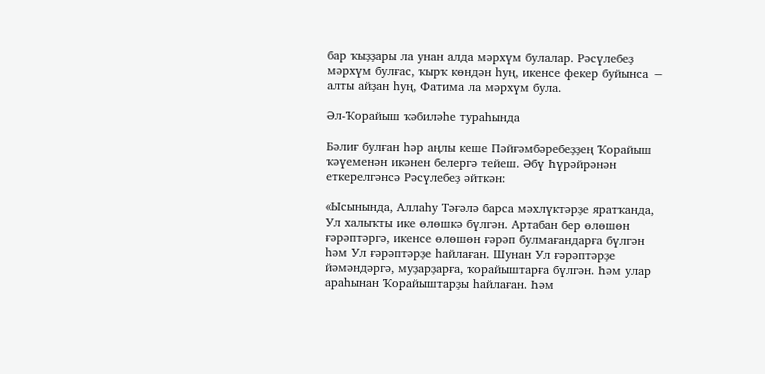бар ҡыҙҙары ла унан алда мәрхүм булалар. Рәсүлебеҙ мәрхүм булғас, ҡырҡ көндән һуң, икенсе фекер буйынса − алты айҙан һуң, Фатима ла мәрхүм була.

Әл-Ҡорайыш ҡәбиләһе тураһында

Бәлиғ булған һәр аңлы кеше Пәйғәмбәребеҙҙең Ҡорайыш ҡәүеменән икәнен белергә тейеш. Әбү Һүрәйрәнән еткерелгәнсә Рәсүлебеҙ әйткән:

«Ысынында, Аллаһу Тәғәлә барса мәхлүктәрҙе яратҡанда, Ул халыҡты ике өлөшкә бүлгән. Артабан бер өлөшөн ғәрәптәргә, икенсе өлөшөн ғәрәп булмағандарға бүлгән һәм Ул ғәрәптәрҙе һайлаған. Шунан Ул ғәрәптәрҙе йәмәндәргә, муҙарҙарға, ҡорайыштарға бүлгән. Һәм улар араһынан Ҡорайыштарҙы һайлаған. Һәм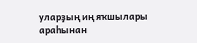уларҙың иң яҡшылары араһынан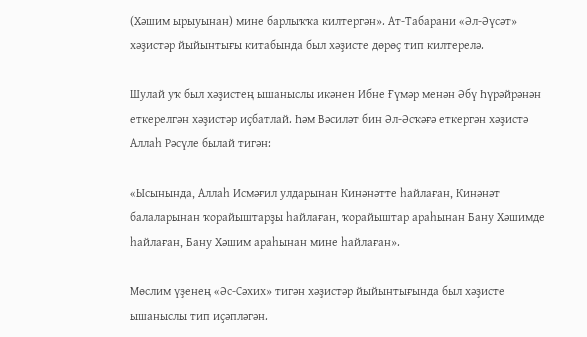(Хәшим ырыуынан) мине барлыҡҡа килтергән». Ат-Табарани «Әл-Әүсәт» хәҙистәр йыйынтығы китабында был хәҙисте дөрөҫ тип килтерелә.

Шулай уҡ был хәҙистең ышаныслы икәнен Ибне Ғүмәр менән Әбү Һүрәйрәнән еткерелгән хәҙистәр иҫбатлай. Һәм Вәсиләт бин Әл-Әсҡәғә еткергән хәҙистә Аллаһ Рәсүле былай тигән:

«Ысынында, Аллаһ Исмәғил улдарынан Кинәнәтте һайлаған, Кинәнәт балаларынан ҡорайыштарҙы һайлаған, ҡорайыштар араһынан Бану Хәшимде һайлаған, Бану Хәшим араһынан мине һайлаған».

Мөслим үҙенең «Әс-Сәхих» тигән хәҙистәр йыйынтығында был хәҙисте ышаныслы тип иҫәпләгән.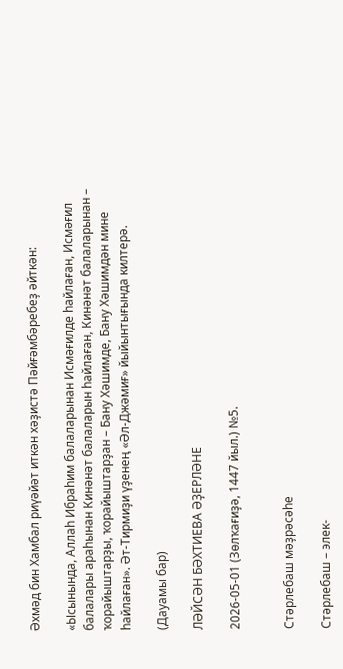Әхмәд бин Хамбал риүәйәт иткән хәҙистә Пәйғәмбәребеҙ әйткән:

«Ысынында, Аллаһ Ибраһим балаларынан Исмәғилде һайлаған, Исмәғил балалары араһынан Кинәнәт балаларын һайлаған, Кинәнәт балаларынан – ҡорайыштарҙы, ҡорайыштарҙан – Бану Хәшимде, Бану Хәшимдән мине һайлаған». Әт-Тирмиҙи үҙенең «Әл-Джәмиғ» йыйынтығында килтерә.

(Дауамы бар)

ЛӘЙСӘН БӘХТИЕВА ӘҘЕРЛӘНЕ

2026-05-01 (Зөлҡағиҙә, 1447 йыл.) №5.


Стәрлебаш мәҙрәсәһе

Стәрлебаш – элек-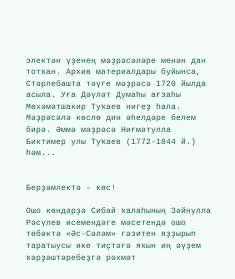электән үҙенең мәҙрәсәләре менән дан тотҡан. Архив материалдары буйынса, Стәрлебашта тәүге мәҙрәсә 1720 йылда асыла. Уға Дәүләт Думаһы ағзаһы Мөхәмәтшакир Туҡаев нигеҙ һала.   Мәҙрәсәлә көслө дин әһелдәре белем бирә. Әммә мәҙрәсә Ниғмәтулла Биктимер улы Туҡаев (1772-1844 й.) һәм...


Берҙәмлектә – көс!

Ошо көндәрҙә Сибай ҡалаһының Зәйнулла Рәсүлев исемендәге мәсетендә ошо төбәктә «Әс-Сәләм» гәзитен яҙҙырып таратыусы ике тиҫтәгә яҡын иң әүҙем ҡәрҙәштәребеҙгә рәхмәт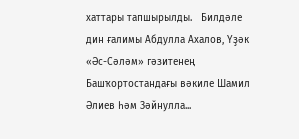хаттары тапшырылды.   Билдәле дин ғалимы Абдулла Ахалов, Үҙәк «Әс-Сәләм» гәзитенең Башҡортостандағы вәкиле Шамил Әлиев һәм Зәйнулла...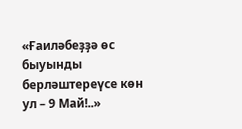«Ғаиләбеҙҙә өс быуынды берләштереүсе көн ул – 9 Май!..»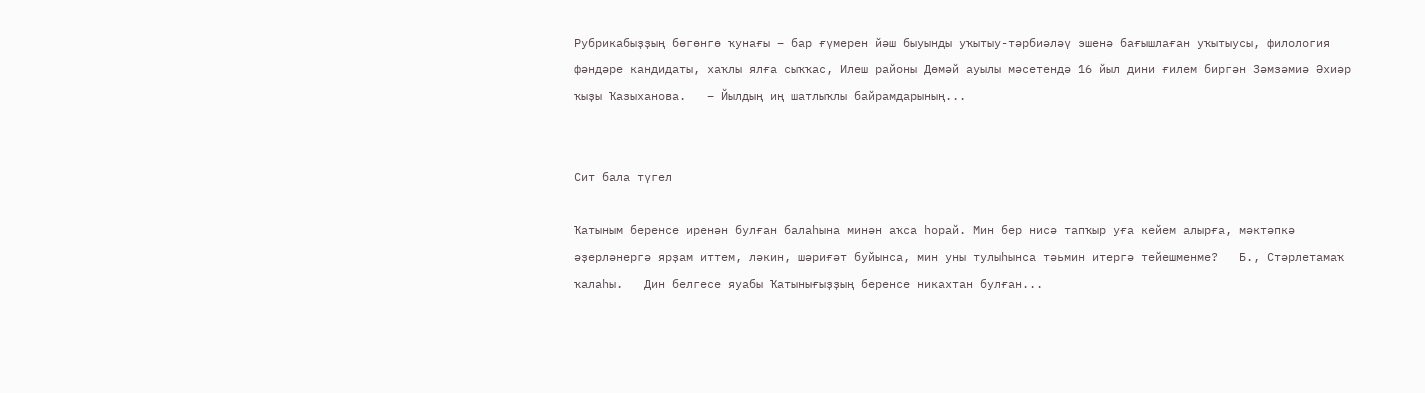Рубрикабыҙҙың бөгөнгө ҡунағы – бар ғүмерен йәш быуынды уҡытыу-тәрбиәләү эшенә бағышлаған уҡытыусы, филология фәндәре кандидаты, хаҡлы ялға сыҡҡас, Илеш районы Дөмәй ауылы мәсетендә 16 йыл дини ғилем биргән Зәмзәмиә Әхиәр ҡыҙы Ҡазыханова.   – Йылдың иң шатлыҡлы байрамдарының...


Сит бала түгел

Ҡатыным беренсе иренән булған балаһына минән аҡса һорай. Мин бер нисә тапҡыр уға кейем алырға, мәктәпкә әҙерләнергә ярҙам иттем, ләкин, шәриғәт буйынса, мин уны тулыһынса тәьмин итергә тейешменме?   Б., Стәрлетамаҡ ҡалаһы.   Дин белгесе яуабы Ҡатынығыҙҙың беренсе никахтан булған...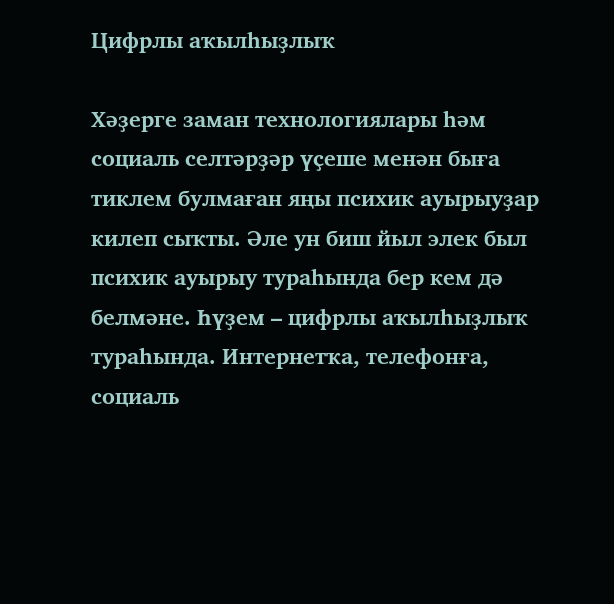Цифрлы аҡылһыҙлыҡ

Хәҙерге заман технологиялары һәм социаль селтәрҙәр үҫеше менән быға тиклем булмаған яңы психик ауырыуҙар килеп сыҡты. Әле ун биш йыл элек был психик ауырыу тураһында бер кем дә белмәне. Һүҙем – цифрлы аҡылһыҙлыҡ тураһында. Интернетҡа, телефонға, социаль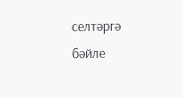селтәргә бәйле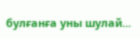булғанға уны шулай...